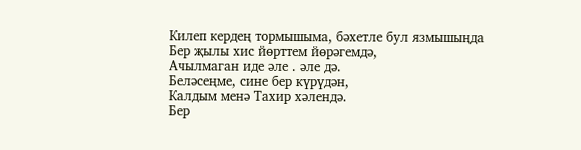Килеп кердең тормышыма, бәхетле бул язмышыңда
Бер җылы хис йөрттем йөрәгемдә,
Ачылмаган иде әле . әле дә.
Беләсеңме, сине бер күрүдән,
Калдым менә Тахир хәлендә.
Бер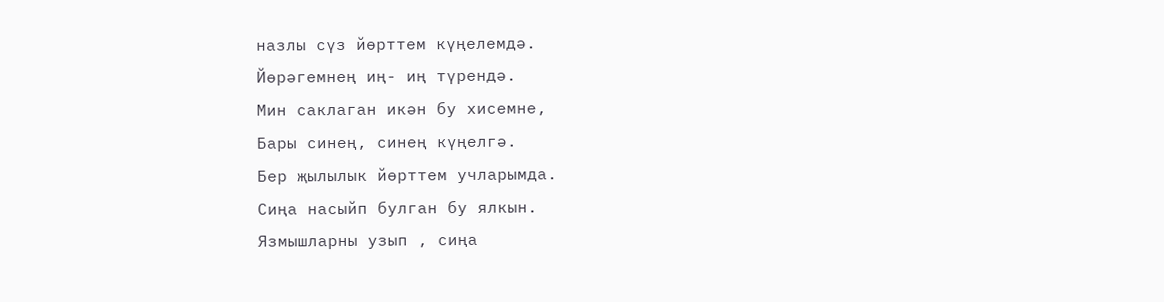назлы сүз йөрттем күңелемдә.
Йөрәгемнең иң- иң түрендә.
Мин саклаган икән бу хисемне,
Бары синең, синең күңелгә.
Бер җылылык йөрттем учларымда.
Сиңа насыйп булган бу ялкын.
Язмышларны узып , сиңа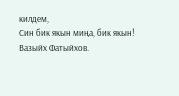килдем,
Син бик якын миңа, бик якын!
Вазыйх Фатыйхов.